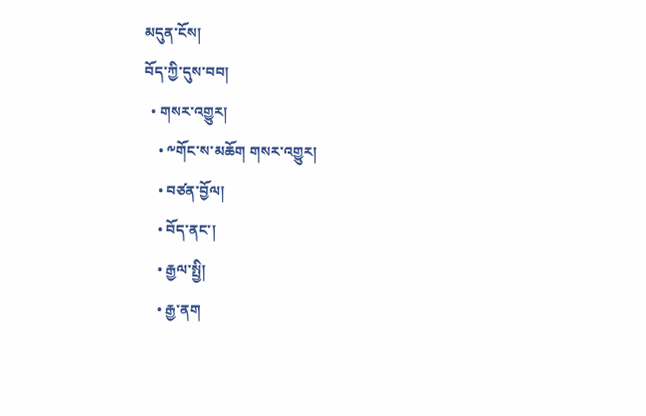མདུན་ངོས།
བོད་ཀྱི་དུས་བབ།
  • གསར་འགྱུར།
    • ༸གོང་ས་མཆོག གསར་འགྱུར།
    • བཙན་བྱོལ།
    • བོད་ནང་།
    • རྒྱལ་སྤྱི།
    • རྒྱ་ནག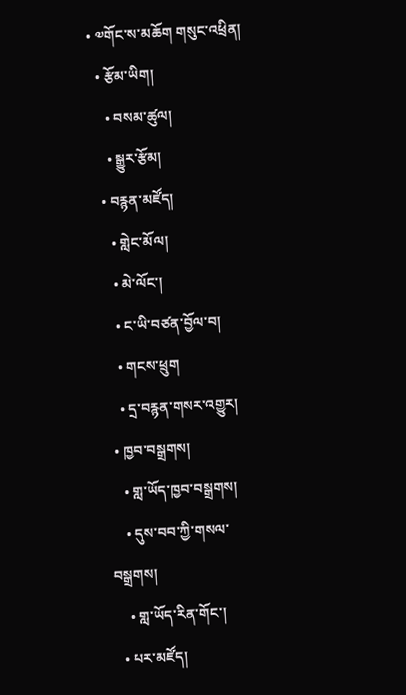• ༧གོང་ས་མཆོག གསུང་འཕྲིན།
  • རྩོམ་ཡིག།
    • བསམ་ཚུལ།
    • སྒྱུར་རྩོམ།
  • བརྙན་མཛོད།
    • གླེང་མོལ།
    • མེ་ལོང་།
    • ང་ཡི་བཙན་བྱོལ་བ།
    • གངས་ཕྲུག
    • དྲ་བརྙན་གསར་འགྱུར།
  • ཁྱབ་བསྒྲགས།
    • གླ་ཡོད་ཁྱབ་བསྒྲགས།
    • དུས་བབ་ཀྱི་གསལ་བསྒྲགས།
    • གླ་ཡོད་རིན་གོང་།
  • པར་མཛོད།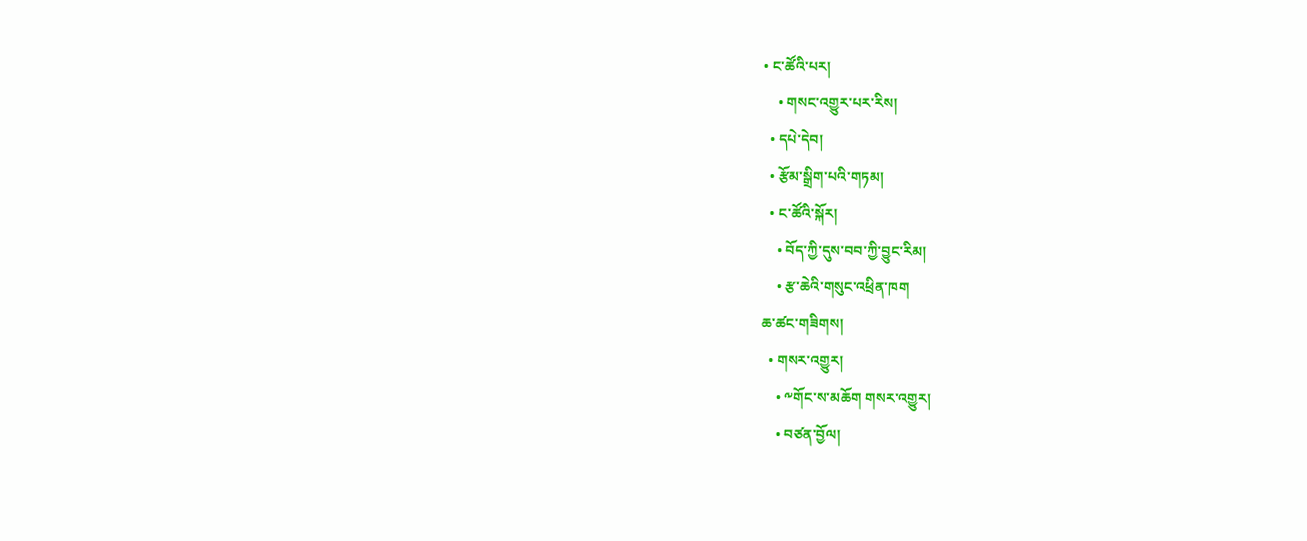• ང་ཚོའི་པར།
    • གསང་འགྱུར་པར་རིས།
  • དཔེ་དེབ།
  • རྩོམ་སྒྲིག་པའི་གཏམ།
  • ང་ཚོའི་སྐོར།
    • བོད་ཀྱི་དུས་བབ་ཀྱི་བྱུང་རིམ།
    • རྩ་ཆེའི་གསུང་འཕྲིན་ཁག
ཆ་ཚང་གཟིགས།
  • གསར་འགྱུར།
    • ༸གོང་ས་མཆོག གསར་འགྱུར།
    • བཙན་བྱོལ།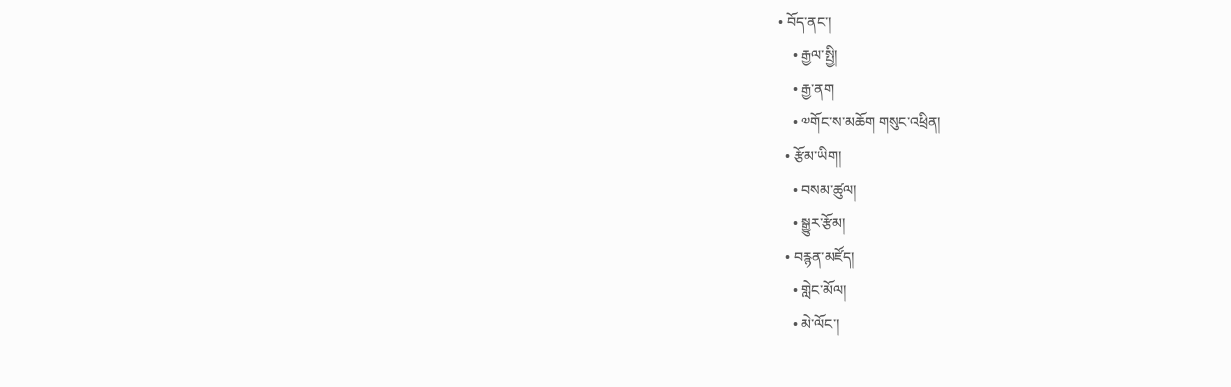• བོད་ནང་།
    • རྒྱལ་སྤྱི།
    • རྒྱ་ནག
    • ༧གོང་ས་མཆོག གསུང་འཕྲིན།
  • རྩོམ་ཡིག།
    • བསམ་ཚུལ།
    • སྒྱུར་རྩོམ།
  • བརྙན་མཛོད།
    • གླེང་མོལ།
    • མེ་ལོང་།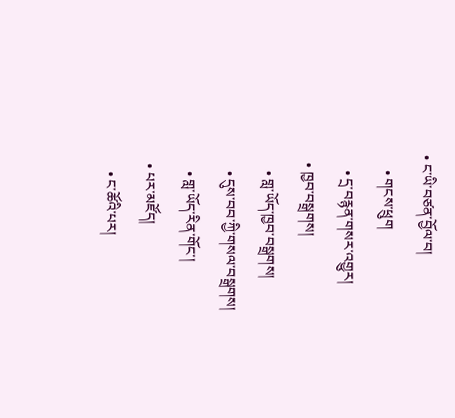• ང་ཡི་བཙན་བྱོལ་བ།
    • གངས་ཕྲུག
    • དྲ་བརྙན་གསར་འགྱུར།
  • ཁྱབ་བསྒྲགས།
    • གླ་ཡོད་ཁྱབ་བསྒྲགས།
    • དུས་བབ་ཀྱི་གསལ་བསྒྲགས།
    • གླ་ཡོད་རིན་གོང་།
  • པར་མཛོད།
    • ང་ཚོའི་པར།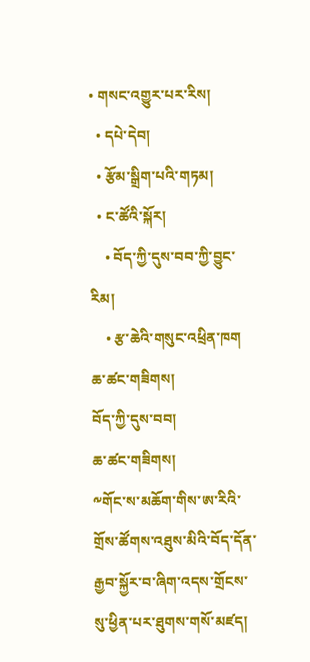• གསང་འགྱུར་པར་རིས།
  • དཔེ་དེབ།
  • རྩོམ་སྒྲིག་པའི་གཏམ།
  • ང་ཚོའི་སྐོར།
    • བོད་ཀྱི་དུས་བབ་ཀྱི་བྱུང་རིམ།
    • རྩ་ཆེའི་གསུང་འཕྲིན་ཁག
ཆ་ཚང་གཟིགས།
བོད་ཀྱི་དུས་བབ།
ཆ་ཚང་གཟིགས།
༸གོང་ས་མཆོག་གིས་ཨ་རིའི་གྲོས་ཚོགས་འཐུས་མིའི་བོད་དོན་རྒྱབ་སྐྱོར་བ་ཞིག་འདས་གྲོངས་སུ་ཕྱིན་པར་ཐུགས་གསོ་མཛད།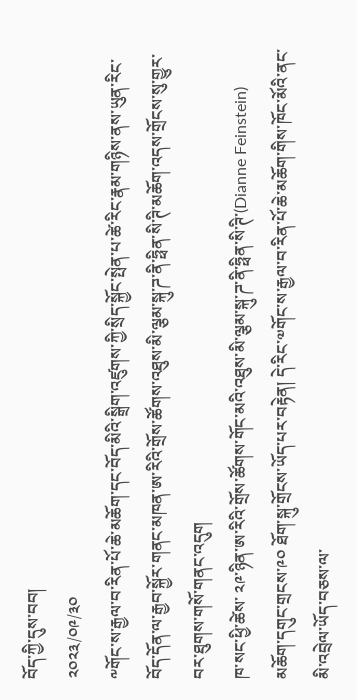བོད་ཀྱི་དུས་བབ།
༢༠༢༣/༠༩/༣༠
༸གོང་ས་རྒྱལ་བ་རིན་པོ་ཆེ་མཆོག་དང་བོད་མིའི་སྒྲིག་འཛུགས་ཀྱི་སྲིད་སྐྱོང་སྤེན་པ་ཚེ་རིང་རྣམ་གཉིས་ནས་ཡུན་རིང་བོད་དོན་ལ་རྒྱབ་སྐྱོར་གནང་མཁན་ཨ་རིའི་གྲོས་ཚོགས་འཐུས་མི་ལྕམ་སྐུ་ཌ་ནི་ཧྥིན་སི་ཊི་མཆོག་འདས་གྲོངས་སུ་གྱུར་བར་ཐུགས་གསོ་གནང་འདུག
ཁ་སང་ཕྱི་ཚེས་ ༢༩་ཉིན་ཨ་རིའི་གྲོས་ཚོགས་གོང་མའི་འཐུས་མི་ལྕམ་སྐུ་ཌ་ནི་ཧྥིན་སི་ཊི་(Dianne Feinstein) མཆོག་དགུང་གྲངས་༩༠ ཐོག་སྐུ་གྲོངས་ཡོད་པར་བརྟེན། དེ་རིང་༧གོང་ས་རྒྱལ་བ་རིན་པོ་ཆེ་མཆོག་གིས་ཁོང་མོའི་ནང་མི་འབྲེལ་ཡོད་བཅས་ལ་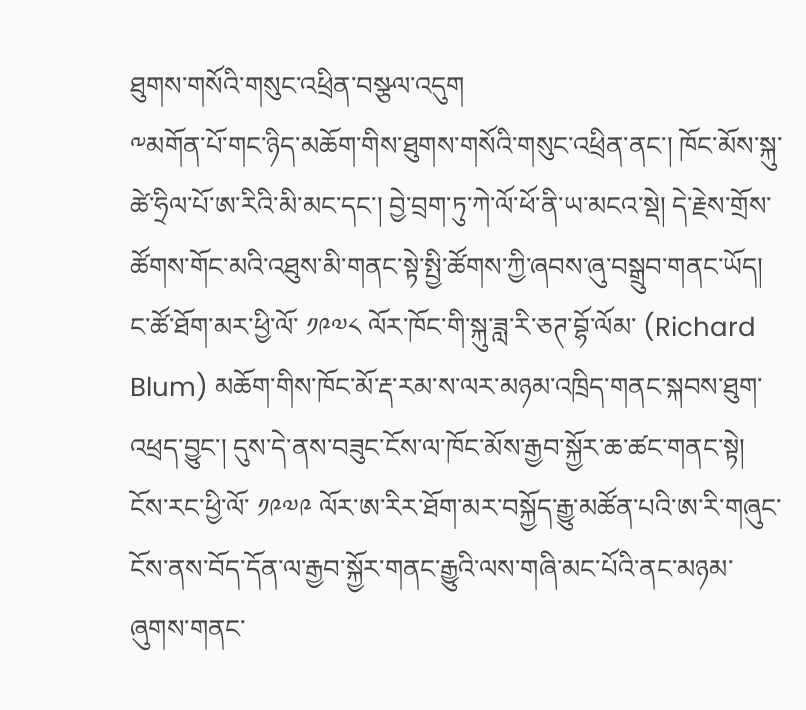ཐུགས་གསོའི་གསུང་འཕྲིན་བསྩལ་འདུག
༸མགོན་པོ་གང་ཉིད་མཆོག་གིས་ཐུགས་གསོའི་གསུང་འཕྲིན་ནང་། ཁོང་མོས་སྐུ་ཚེ་ཧྲིལ་པོ་ཨ་རིའི་མི་མང་དང་། བྱེ་བྲག་ཏུ་ཀེ་ལོ་ཕོ་ནི་ཡ་མངའ་སྡེ། དེ་རྗེས་གྲོས་ཚོགས་གོང་མའི་འཐུས་མི་གནང་སྟེ་སྤྱི་ཚོགས་ཀྱི་ཞབས་ཞུ་བསྒྲུབ་གནང་ཡོད། ང་ཚོ་ཐོག་མར་ཕྱི་ལོ་ ༡༩༧༨ ལོར་ཁོང་གི་སྐུ་ཟླ་རི་ཅཊ་བྷོ་ལོམ་ (Richard Blum) མཆོག་གིས་ཁོང་མོ་རྡ་རམ་ས་ལར་མཉམ་འཁྲིད་གནང་སྐབས་ཐུག་འཕྲད་བྱུང་། དུས་དེ་ནས་བཟུང་ངོས་ལ་ཁོང་མོས་རྒྱབ་སྐྱོར་ཆ་ཚང་གནང་སྟེ། ངོས་རང་ཕྱི་ལོ་ ༡༩༧༩ ལོར་ཨ་རིར་ཐོག་མར་བསྐྱོད་རྒྱུ་མཚོན་པའི་ཨ་རི་གཞུང་ངོས་ནས་བོད་དོན་ལ་རྒྱབ་སྐྱོར་གནང་རྒྱུའི་ལས་གཞི་མང་པོའི་ནང་མཉམ་ཞུགས་གནང་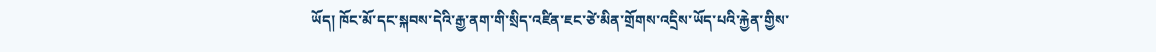ཡོད། ཁོང་མོ་དང་སྐབས་དེའི་རྒྱ་ནག་གི་སྲིད་འཛིན་ཇང་ཙེ་མིན་གྲོགས་འདྲིས་ཡོད་པའི་རྐྱེན་གྱིས་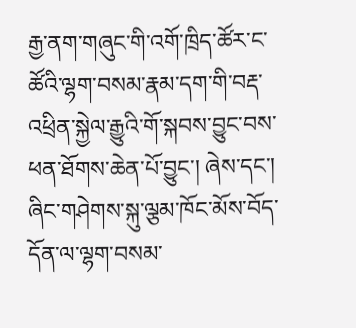རྒྱ་ནག་གཞུང་གི་འགོ་ཁྲིད་ཚོར་ང་ཚོའི་ལྷག་བསམ་རྣམ་དག་གི་བརྡ་འཕྲིན་སྐྱེལ་རྒྱུའི་གོ་སྐབས་བྱུང་བས་ཕན་ཐོགས་ཆེན་པོ་བྱུང་། ཞེས་དང་། ཞིང་གཤེགས་སྐུ་ལྕམ་ཁོང་མོས་བོད་དོན་ལ་ལྷག་བསམ་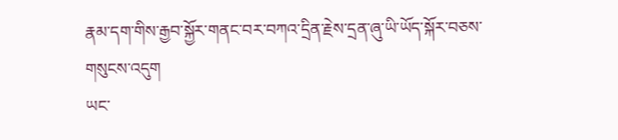རྣམ་དག་གིས་རྒྱབ་སྐྱོར་གནང་བར་བཀའ་དྲིན་རྗེས་དྲན་ཞུ་ཡི་ཡོད་སྐོར་བཅས་གསུངས་འདུག
ཡང་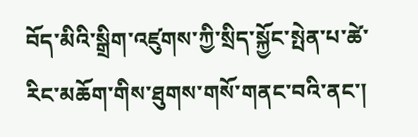བོད་མིའི་སྒྲིག་འཛུགས་ཀྱི་སྲིད་སྐྱོང་སྤེན་པ་ཚེ་རིང་མཆོག་གིས་ཐུགས་གསོ་གནང་བའི་ནང་།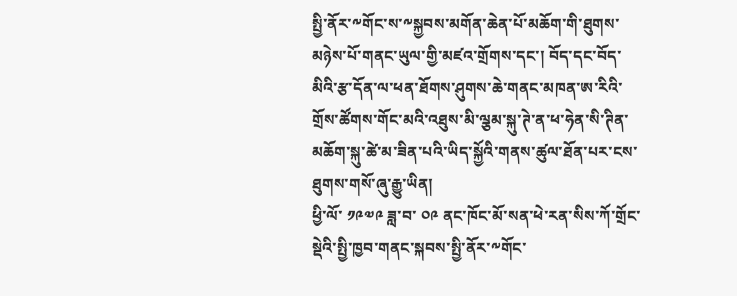སྤྱི་ནོར་༸གོང་ས་༸སྐྱབས་མགོན་ཆེན་པོ་མཆོག་གི་ཐུགས་མཉེས་པོ་གནང་ཡུལ་གྱི་མཛའ་གྲོགས་དང་། བོད་དང་བོད་མིའི་རྩ་དོན་ལ་ཕན་ཐོགས་ཤུགས་ཆེ་གནང་མཁན་ཨ་རིའི་གྲོས་ཚོགས་གོང་མའི་འཐུས་མི་ལྕམ་སྐུ་ཊེ་ན་ཕ་ཧེན་སི་ཊིན་མཆོག་སྐུ་ཚེ་མ་ཟིན་པའི་ཡིད་སྐྱོའི་གནས་ཚུལ་ཐོན་པར་ངས་ཐུགས་གསོ་ཞུ་རྒྱུ་ཡིན།
ཕྱི་ལོ་ ༡༩༧༩ ཟླ་བ་ ༠༩ ནང་ཁོང་མོ་སན་ཕེ་རན་སིས་ཀོ་གྲོང་སྡེའི་སྤྱི་ཁྱབ་གནང་སྐབས་སྤྱི་ནོར་༸གོང་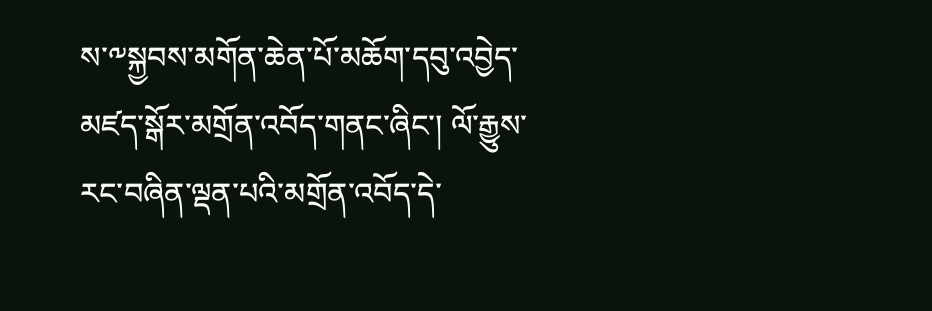ས་༸སྐྱབས་མགོན་ཆེན་པོ་མཆོག་དབུ་འབྱེད་མཛད་སྒོར་མགྲོན་འབོད་གནང་ཞིང་། ལོ་རྒྱུས་རང་བཞིན་ལྡན་པའི་མགྲོན་འབོད་དེ་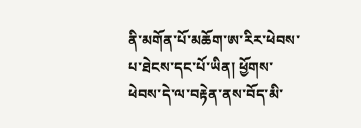ནི་མགོན་པོ་མཆོག་ཨ་རིར་ཕེབས་པ་ཐེངས་དང་པོ་ཡིན། ཕྱོགས་ཕེབས་དེ་ལ་བརྟེན་ནས་བོད་མི་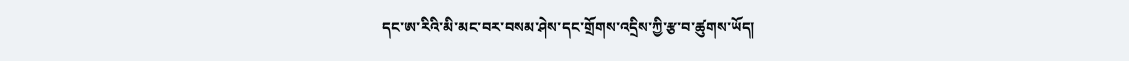དང་ཨ་རིའི་མི་མང་བར་བསམ་ཤེས་དང་གྲོགས་འདྲིས་ཀྱི་རྩ་བ་ཚུགས་ཡོད།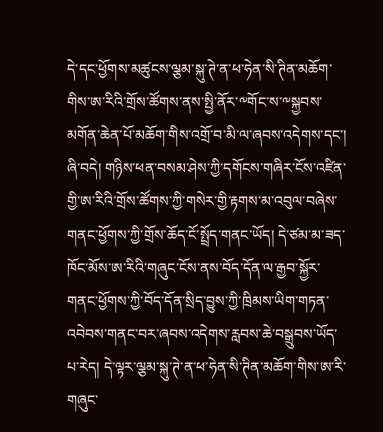དེ་དང་ཕྱོགས་མཚུངས་ལྕམ་སྐུ་ཊེ་ན་ཕ་ཧེན་སི་ཊིན་མཆོག་གིས་ཨ་རིའི་གྲོས་ཚོགས་ནས་སྤྱི་ནོར་༸གོང་ས་༸སྐྱབས་མགོན་ཆེན་པོ་མཆོག་གིས་འགྲོ་བ་མི་ལ་ཞབས་འདེགས་དང་། ཞི་བདེ། གཉིས་ཕན་བསམ་ཤེས་ཀྱི་དགོངས་གཞིར་ངོས་འཛིན་གྱི་ཨ་རིའི་གྲོས་ཚོགས་ཀྱི་གསེར་གྱི་རྟགས་མ་འབུལ་བཞེས་གནང་ཕྱོགས་ཀྱི་གྲོས་ཆོད་ངོ་སྤྲོད་གནང་ཡོད། དེ་ཙམ་མ་ཟད་ཁོང་མོས་ཨ་རིའི་གཞུང་ངོས་ནས་བོད་དོན་ལ་རྒྱབ་སྐྱོར་གནང་ཕྱོགས་ཀྱི་བོད་དོན་སྲིད་བྱུས་ཀྱི་ཁྲིམས་ཡིག་གཏན་འབེབས་གནང་བར་ཞབས་འདེགས་རླབས་ཆེ་བསྒྲུབས་ཡོད་པ་རེད། དེ་ལྟར་ལྕམ་སྐུ་ཊེ་ན་ཕ་ཧེན་སི་ཊིན་མཆོག་གིས་ཨ་རི་གཞུང་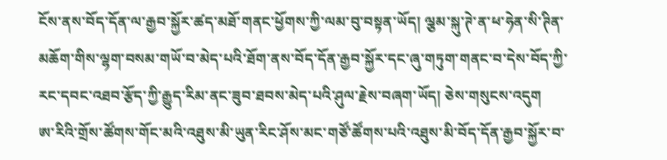ངོས་ནས་བོད་དོན་ལ་རྒྱབ་སྐྱོར་ཚད་མཐོ་གནང་ཕྱོགས་ཀྱི་ལམ་བུ་བསྟན་ཡོད། ལྕམ་སྐུ་ཊེ་ན་ཕ་ཧེན་སི་ཊིན་མཆོག་གིས་ལྷག་བསམ་གཡོ་བ་མེད་པའི་ཐོག་ནས་བོད་དོན་རྒྱབ་སྐྱོར་དང་ཞུ་གཏུག་གནང་བ་དེས་བོད་ཀྱི་རང་དབང་འཐབ་རྩོད་ཀྱི་རྒྱུད་རིམ་ནང་ཟུབ་ཐབས་མེད་པའི་ཤུལ་རྗེས་བཞག་ཡོད། ཅེས་གསུངས་འདུག
ཨ་རིའི་གྲོས་ཚོགས་གོང་མའི་འཐུས་མི་ཡུན་རིང་ཤོས་མང་གཙོ་ཚོགས་པའི་འཐུས་མི་བོད་དོན་རྒྱབ་སྐྱོར་བ་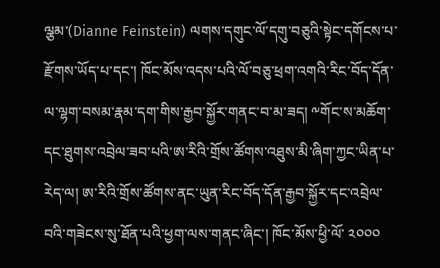ལྕམ་(Dianne Feinstein) ལགས་དགུང་ལོ་དགུ་བཅུའི་སྟེང་དགོངས་པ་རྫོགས་ཡོད་པ་དང་། ཁོང་མོས་འདས་པའི་ལོ་བཅུ་ཕྲག་འགའི་རིང་བོད་དོན་ལ་ལྷག་བསམ་རྣམ་དག་གིས་རྒྱབ་སྐྱོར་གནང་བ་མ་ཟད། ༸གོང་ས་མཆོག་དང་ཐུགས་འབྲེལ་ཟབ་པའི་ཨ་རིའི་གྲོས་ཚོགས་འཐུས་མི་ཞིག་ཀྱང་ཡིན་པ་རེད་ལ། ཨ་རིའི་གྲོས་ཚོགས་ནང་ཡུན་རིང་བོད་དོན་རྒྱབ་སྐྱོར་དང་འབྲེལ་བའི་གཟེངས་སུ་ཐོན་པའི་ཕྱག་ལས་གནང་ཞིང་། ཁོང་མོས་ཕྱི་ལོ་ ༢༠༠༠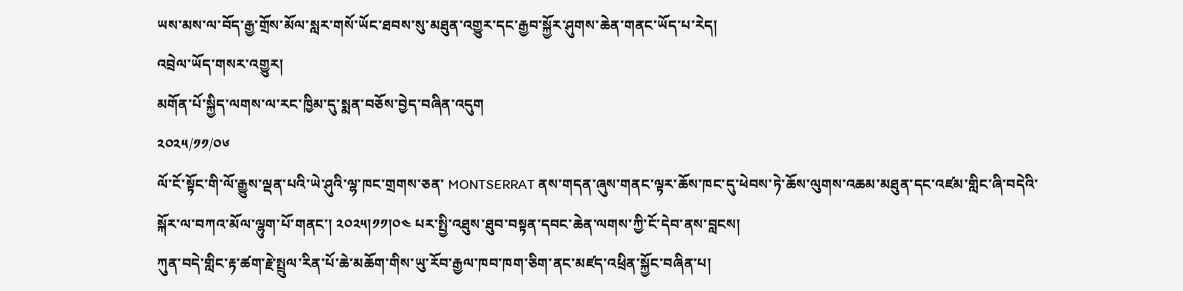ཡས་མས་ལ་བོད་རྒྱ་གྲོས་མོལ་སླར་གསོ་ཡོང་ཐབས་སུ་མཐུན་འགྱུར་དང་རྒྱབ་སྐྱོར་ཤུགས་ཆེན་གནང་ཡོད་པ་རེད།
འབྲེལ་ཡོད་གསར་འགྱུར།
མགོན་པོ་སྐྱིད་ལགས་ལ་རང་ཁྱིམ་དུ་སྨན་བཅོས་བྱེད་བཞིན་འདུག
༢༠༢༥/༡༡/༠༦
ལོ་ངོ་སྟོང་གི་ལོ་རྒྱུས་ལྡན་པའི་ཡེ་ཤུའི་ལྷ་ཁང་གྲགས་ཅན་ MONTSERRAT ནས་གདན་ཞུས་གནང་ལྟར་ཆོས་ཁང་དུ་ཕེབས་ཏེ་ཆོས་ལུགས་འཆམ་མཐུན་དང་འཛམ་གླིང་ཞི་བདེའི་སྐོར་ལ་བཀའ་མོལ་ལྷུག་པོ་གནང་། ༢༠༢༥།༡༡།༠༤ པར་སྤྱི་འཐུས་ཐུབ་བསྟན་དབང་ཆེན་ལགས་ཀྱི་ངོ་དེབ་ནས་བླངས།
ཀུན་བདེ་གླིང་རྟ་ཚག་རྗེ་སྤྲུལ་རིན་པོ་ཆེ་མཆོག་གིས་ཡུ་རོབ་རྒྱལ་ཁབ་ཁག་ཅིག་ནང་མཛད་འཕྲིན་སྐྱོང་བཞིན་པ།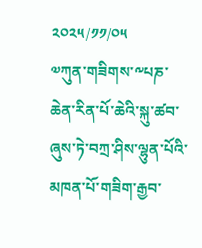༢༠༢༥/༡༡/༠༥
༧ཀུན་གཟིགས་༸པཎ་ཆེན་རིན་པོ་ཆེའི་སྐུ་ཚབ་ཞུས་ཏེ་བཀྲ་ཤིས་ལྷུན་པོའི་མཁན་པོ་གཟིག་རྒྱབ་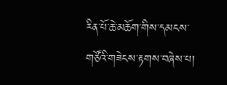རིན་པོ་ཆེ་མཆོག་གིས་དམངས་གཙོའི་གཟེངས་རྟགས་བཞེས་པ།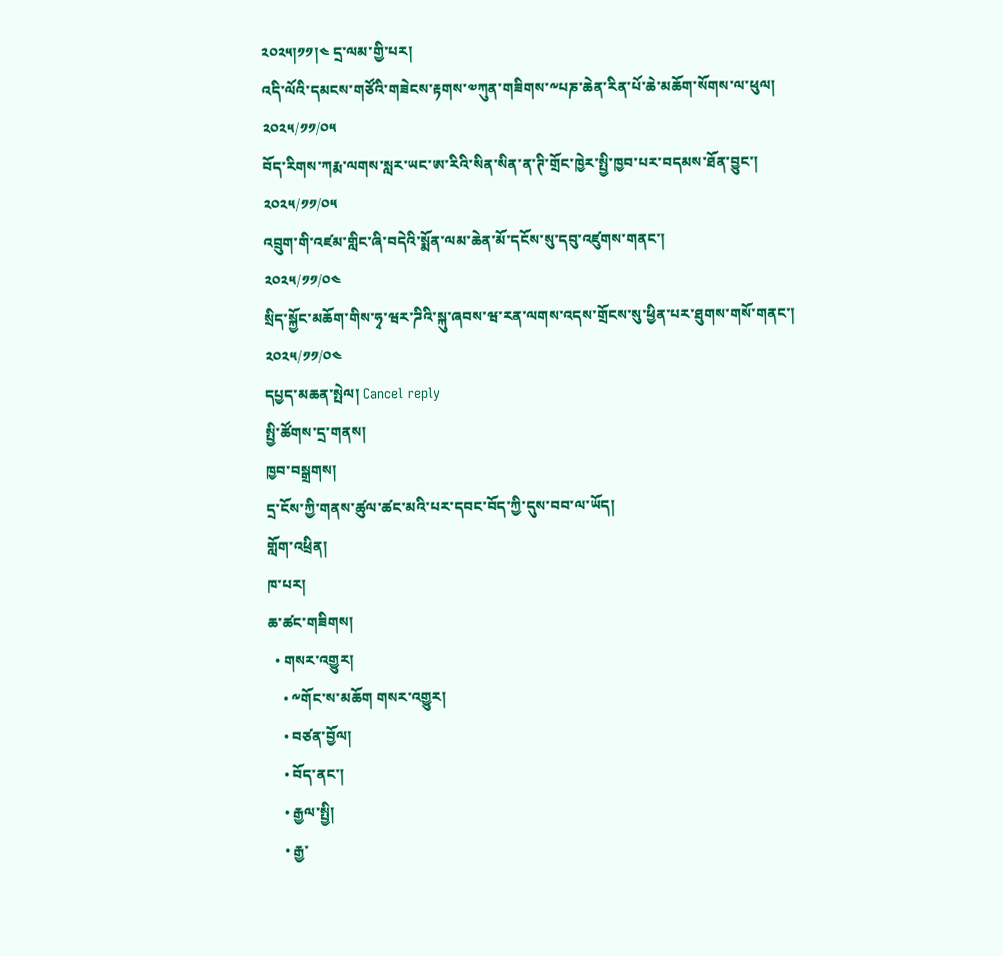༢༠༢༥།༡༡།༤ དྲ་ལམ་གྱི་པར།
འདི་ལོའི་དམངས་གཙོའི་གཟེངས་རྟགས་༧ཀུན་གཟིགས་༸པཎ་ཆེན་རིན་པོ་ཆེ་མཆོག་སོགས་ལ་ཕུལ།
༢༠༢༥/༡༡/༠༥
བོད་རིགས་ཀརྨ་ལགས་སླར་ཡང་ཨ་རིའི་སིན་སིན་ན་ཊི་གྲོང་ཁྱེར་སྤྱི་ཁྱབ་པར་བདམས་ཐོན་བྱུང་།
༢༠༢༥/༡༡/༠༥
འབྲུག་གི་འཛམ་གླིང་ཞི་བདེའི་སྨོན་ལམ་ཆེན་མོ་དངོས་སུ་དབུ་འཛུགས་གནང་།
༢༠༢༥/༡༡/༠༤
སྲིད་སྐྱོང་མཆོག་གིས་ཧྭ་ཝར་ཌིའི་སྐུ་ཞབས་ཝ་རན་ལགས་འདས་གྲོངས་སུ་ཕྱིན་པར་ཐུགས་གསོ་གནང་།
༢༠༢༥/༡༡/༠༤
དཔྱད་མཆན་སྤེལ། Cancel reply
སྤྱི་ཚོགས་དྲ་གནས།
ཁྱབ་བསྒྲགས།
དྲ་ངོས་ཀྱི་གནས་ཚུལ་ཚང་མའི་པར་དབང་བོད་ཀྱི་དུས་བབ་ལ་ཡོད།
གློག་འཕྲིན།
ཁ་པར།
ཆ་ཚང་གཟིགས།
  • གསར་འགྱུར།
    • ༸གོང་ས་མཆོག གསར་འགྱུར།
    • བཙན་བྱོལ།
    • བོད་ནང་།
    • རྒྱལ་སྤྱི།
    • རྒྱ་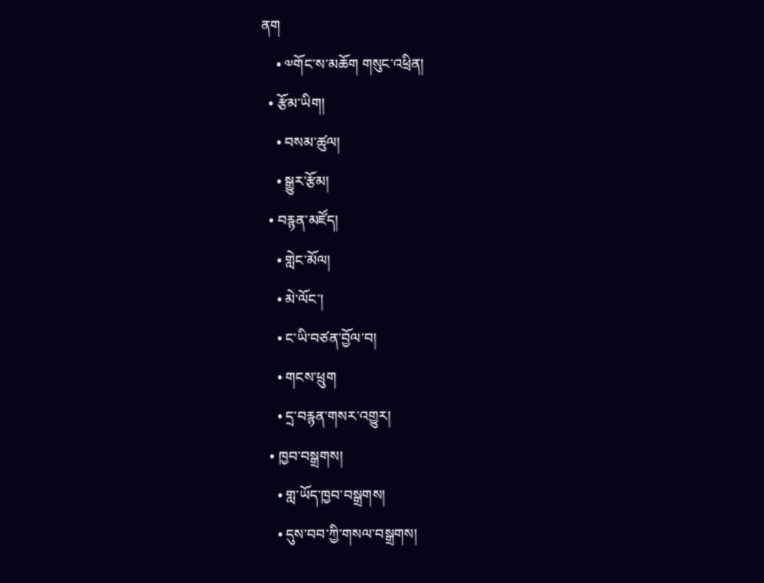ནག
    • ༧གོང་ས་མཆོག གསུང་འཕྲིན།
  • རྩོམ་ཡིག།
    • བསམ་ཚུལ།
    • སྒྱུར་རྩོམ།
  • བརྙན་མཛོད།
    • གླེང་མོལ།
    • མེ་ལོང་།
    • ང་ཡི་བཙན་བྱོལ་བ།
    • གངས་ཕྲུག
    • དྲ་བརྙན་གསར་འགྱུར།
  • ཁྱབ་བསྒྲགས།
    • གླ་ཡོད་ཁྱབ་བསྒྲགས།
    • དུས་བབ་ཀྱི་གསལ་བསྒྲགས།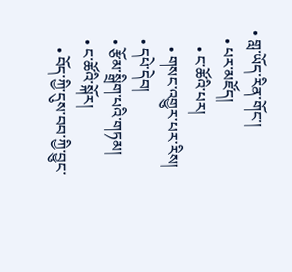• གླ་ཡོད་རིན་གོང་།
  • པར་མཛོད།
    • ང་ཚོའི་པར།
    • གསང་འགྱུར་པར་རིས།
  • དཔེ་དེབ།
  • རྩོམ་སྒྲིག་པའི་གཏམ།
  • ང་ཚོའི་སྐོར།
    • བོད་ཀྱི་དུས་བབ་ཀྱི་བྱུང་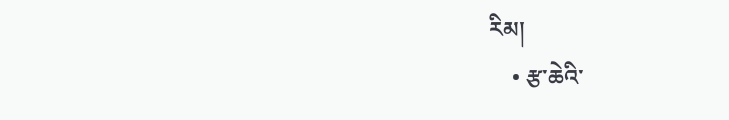རིམ།
    • རྩ་ཆེའི་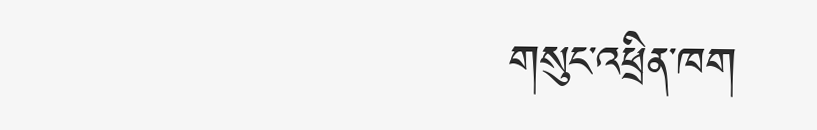གསུང་འཕྲིན་ཁག